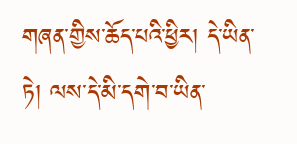གཞན་གྱིས་ཆོད་པའི་ཕྱིར། དེ་ཡིན་ཏེ། ལས་དེ་མི་དགེ་བ་ཡིན་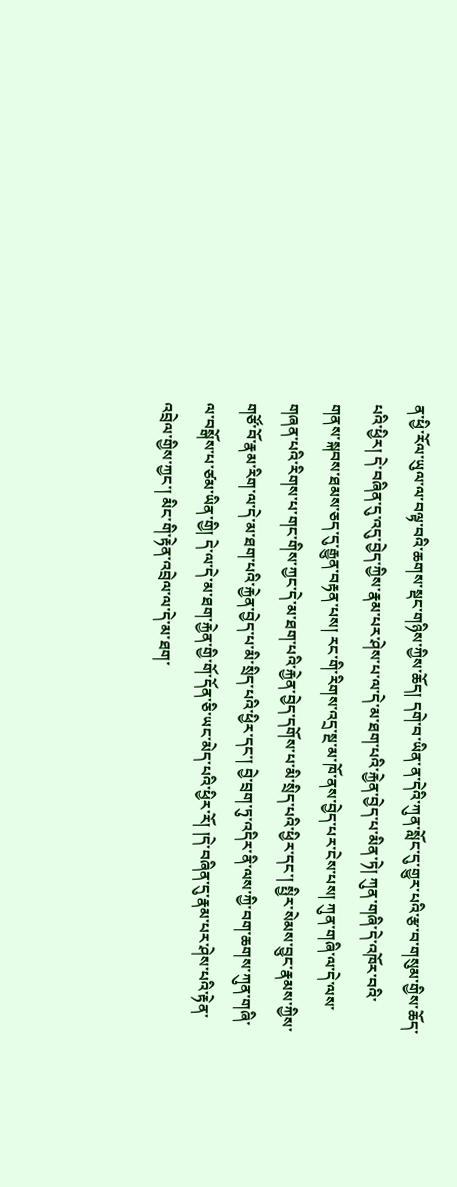ན་ཕྱི་རོལ་ཡུལ་ལ་བལྟ་བའི་ཆགས་སྡང་གཉིས་ཀྱིས་ཆོད། དགེ་བ་ཡིན་ན་དེའི་ཀུན་སློང་དུ་གྱུར་པའི་རྩ་བ་གསུམ་གྱིས་ཆོད་པའི་ཕྱིར། དེ་བཞིན་དུ་འདུ་བྱེད་ཀྱིས་རྣམ་པར་ཤེས་པ་ལ་དེ་མ་ཐག་པའི་རྐྱེན་བྱེད་པ་མིན་ཏེ། ཀུན་གཞི་དེ་འཁོར་བའི་གནས་སྐབས་ཐམས་ཅད་དུ་རྒྱུན་བརྟན་པས། རང་གི་རིགས་འདྲ་སྔ་མ་ཁོ་ནས་བྱེད་པར་ངེས་པས། ཀུན་གཞི་ལ་དེ་ལས་གཞན་པའི་རིགས་པ་གང་གིས་ཀྱང་དེ་མ་ཐག་པའི་རྐྱེན་བྱེད་དགོས་པ་མི་སྲིད་པའི་ཕྱིར་དང་། སྤྱིར་སེམས་བྱུང་རྣམས་ཀྱིས་གཙོ་བོ་རྣམ་རིག་ལ་དེ་མ་ཐག་པའི་རྐྱེན་བྱེད་པ་མི་སྲིད་པའི་ཕྱིར་དང་། བྱེ་བྲག་ཏུ་འདིར་ནི་ལས་ཀྱི་བག་ཆགས་ཀུན་གཞི་ལ་བསྒོས་པ་ཙམ་ཡིན་གྱི། དེ་ལ་དེ་མ་ཐག་རྐྱེན་གྱི་གོ་དོན་ཅི་ཡང་མེད་པའི་ཕྱིར་རོ། །དེ་བཞིན་དུ་རྣམ་པར་ཤེས་པའི་རྟེན་འབྲེལ་གྱིས་ཀྱང་། མིང་གི་རྟེན་འབྲེལ་ལ་དེ་མ་ཐག་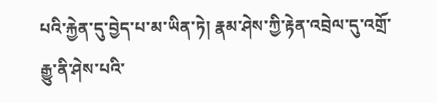པའི་རྐྱེན་དུ་བྱེད་པ་མ་ཡིན་ཏེ། རྣམ་ཤེས་ཀྱི་རྟེན་འབྲེལ་དུ་འགྲོ་རྒྱུ་ནི་ཤེས་པའི་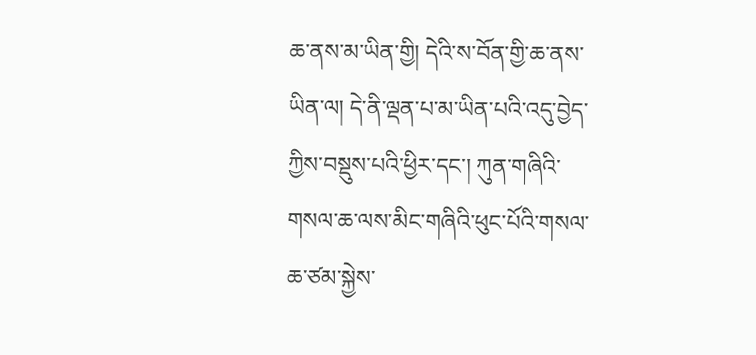ཆ་ནས་མ་ཡིན་གྱི། དེའི་ས་བོན་གྱི་ཆ་ནས་ཡིན་ལ། དེ་ནི་ལྡན་པ་མ་ཡིན་པའི་འདུ་བྱེད་ཀྱིས་བསྡུས་པའི་ཕྱིར་དང་། ཀུན་གཞིའི་གསལ་ཆ་ལས་མིང་གཞིའི་ཕུང་པོའི་གསལ་ཆ་ཙམ་སྐྱེས་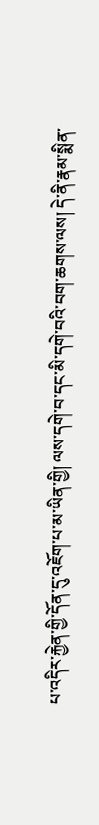པ་འདིར་རྐྱེན་གྱི་དོན་དུ་འཇོག་པ་མ་ཡིན་གྱི། ལས་དགེ་བ་དང་མི་དགེ་བའི་བག་ཆགས་ལས། དེ་ནི་རྣམ་སྨིན་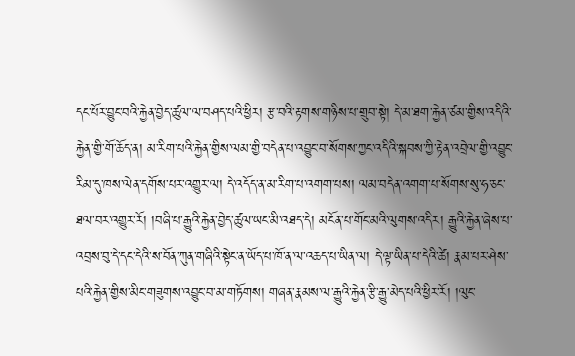དང་པོར་བྱུང་བའི་རྐྱེན་བྱེད་ཚུལ་ལ་བཤད་པའི་ཕྱིར། རྩ་བའི་རྟགས་གཉིས་པ་གྲུབ་སྟེ། དེ་མ་ཐག་རྐྱེན་ཙམ་གྱིས་འདིའི་རྐྱེན་གྱི་གོ་ཆོད་ན། མ་རིག་པའི་རྐྱེན་གྱིས་ལམ་གྱི་བདེན་པ་འབྱུང་བ་སོགས་ཀྱང་འདིའི་སྐབས་ཀྱི་རྟེན་འབྲེལ་གྱི་འབྱུང་རིམ་དུ་ཁས་ལེན་དགོས་པར་འགྱུར་ལ། དེ་འདོད་ན་མ་རིག་པ་འགག་པས། ལམ་བདེན་འགག་པ་སོགས་སུ་ཧ་ཅང་ཐལ་བར་འགྱུར་རོ། །བཞི་པ་རྒྱུའི་རྐྱེན་བྱེད་ཚུལ་ཡང་མི་འཐད་དེ། མངོན་པ་གོང་མའི་ལུགས་འདིར། རྒྱུའི་རྐྱེན་ཞེས་པ་འབྲས་བུ་དེ་དང་དེའི་ས་བོན་ཀུན་གཞིའི་སྟེང་ན་ཡོད་པ་ཁོ་ན་ལ་འཆད་པ་ཡིན་ལ། དེ་ལྟ་ཡིན་པ་དེའི་ཚེ། རྣམ་པར་ཤེས་པའི་རྐྱེན་གྱིས་མིང་གཟུགས་འབྱུང་བ་མ་གཏོགས། གཞན་རྣམས་ལ་རྒྱུའི་རྐྱེན་རྩི་རྒྱུ་མེད་པའི་ཕྱིར་རོ། །ལུང་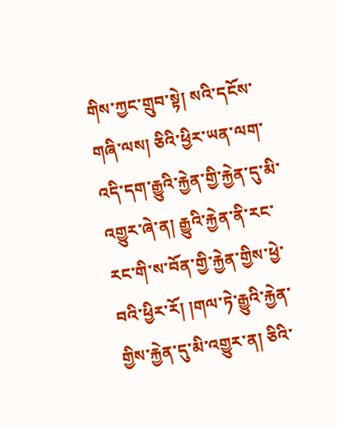གིས་ཀྱང་གྲུབ་སྟེ། སའི་དངོས་གཞི་ལས། ཅིའི་ཕྱིར་ཡན་ལག་འདི་དག་རྒྱུའི་རྐྱེན་གྱི་རྐྱེན་དུ་མི་འགྱུར་ཞེ་ན། རྒྱུའི་རྐྱེན་ནི་རང་རང་གི་ས་བོན་གྱི་རྐྱེན་གྱིས་ཕྱེ་བའི་ཕྱིར་རོ། །གལ་ཏེ་རྒྱུའི་རྐྱེན་གྱིས་རྐྱེན་དུ་མི་འགྱུར་ན། ཅིའི་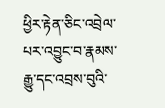ཕྱིར་རྟེན་ཅིང་འབྲེལ་པར་འབྱུང་བ་རྣམས་རྒྱུ་དང་འབྲས་བུའི་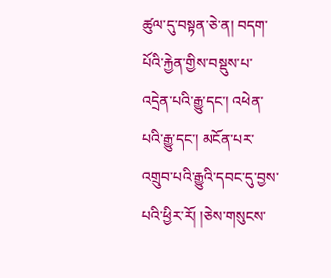ཚུལ་དུ་བསྟན་ཅེ་ན། བདག་པོའི་རྐྱེན་གྱིས་བསྡུས་པ་འདྲེན་པའི་རྒྱུ་དང་། འཕེན་པའི་རྒྱུ་དང་། མངོན་པར་འགྲུབ་པའི་རྒྱུའི་དབང་དུ་བྱས་པའི་ཕྱིར་རོ། །ཅེས་གསུངས་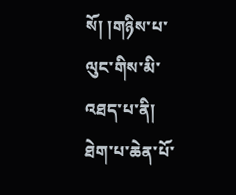སོ། །གཉིས་པ་ལུང་གིས་མི་འཐད་པ་ནི། ཐེག་པ་ཆེན་པོ་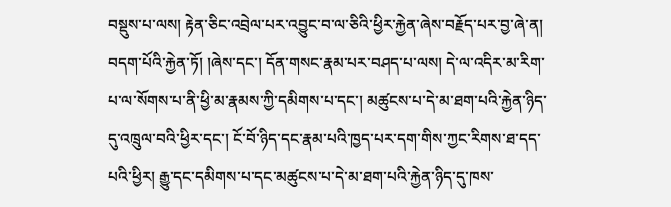བསྡུས་པ་ལས། རྟེན་ཅིང་འབྲེལ་པར་འབྱུང་བ་ལ་ཅིའི་ཕྱིར་རྐྱེན་ཞེས་བརྗོད་པར་བྱ་ཞེ་ན། བདག་པོའི་རྐྱེན་ཏོ། །ཞེས་དང་། དོན་གསང་རྣམ་པར་བཤད་པ་ལས། དེ་ལ་འདིར་མ་རིག་པ་ལ་སོགས་པ་ནི་ཕྱི་མ་རྣམས་ཀྱི་དམིགས་པ་དང་། མཚུངས་པ་དེ་མ་ཐག་པའི་རྐྱེན་ཉིད་དུ་འཁྲུལ་བའི་ཕྱིར་དང་། ངོ་བོ་ཉིད་དང་རྣམ་པའི་ཁྱད་པར་དག་གིས་ཀྱང་རིགས་ཐ་དད་པའི་ཕྱིར། རྒྱུ་དང་དམིགས་པ་དང་མཚུངས་པ་དེ་མ་ཐག་པའི་རྐྱེན་ཉིད་དུ་ཁས་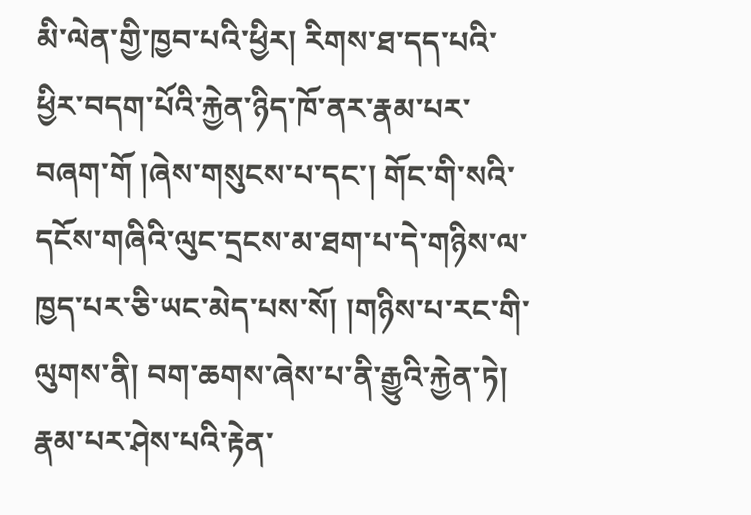མི་ལེན་གྱི་ཁྱབ་པའི་ཕྱིར། རིགས་ཐ་དད་པའི་ཕྱིར་བདག་པོའི་རྐྱེན་ཉིད་ཁོ་ནར་རྣམ་པར་བཞག་གོ །ཞེས་གསུངས་པ་དང་། གོང་གི་སའི་དངོས་གཞིའི་ལུང་དྲངས་མ་ཐག་པ་དེ་གཉིས་ལ་ཁྱད་པར་ཅི་ཡང་མེད་པས་སོ། །གཉིས་པ་རང་གི་ལུགས་ནི། བག་ཆགས་ཞེས་པ་ནི་རྒྱུའི་རྐྱེན་ཏེ། རྣམ་པར་ཤེས་པའི་རྟེན་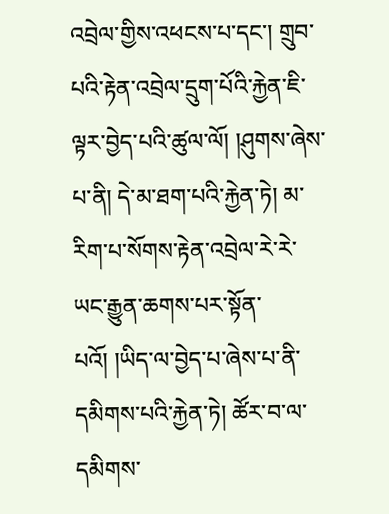འབྲེལ་གྱིས་འཕངས་པ་དང་། གྲུབ་པའི་རྟེན་འབྲེལ་དྲུག་པོའི་རྐྱེན་ཇི་ལྟར་བྱེད་པའི་ཚུལ་ལོ། །ཤུགས་ཞེས་པ་ནི། དེ་མ་ཐག་པའི་རྐྱེན་ཏེ། མ་རིག་པ་སོགས་རྟེན་འབྲེལ་རེ་རེ་ཡང་རྒྱུན་ཆགས་པར་སྟོན་པའོ། །ཡིད་ལ་བྱེད་པ་ཞེས་པ་ནི་དམིགས་པའི་རྐྱེན་ཏེ། ཚོར་བ་ལ་དམིགས་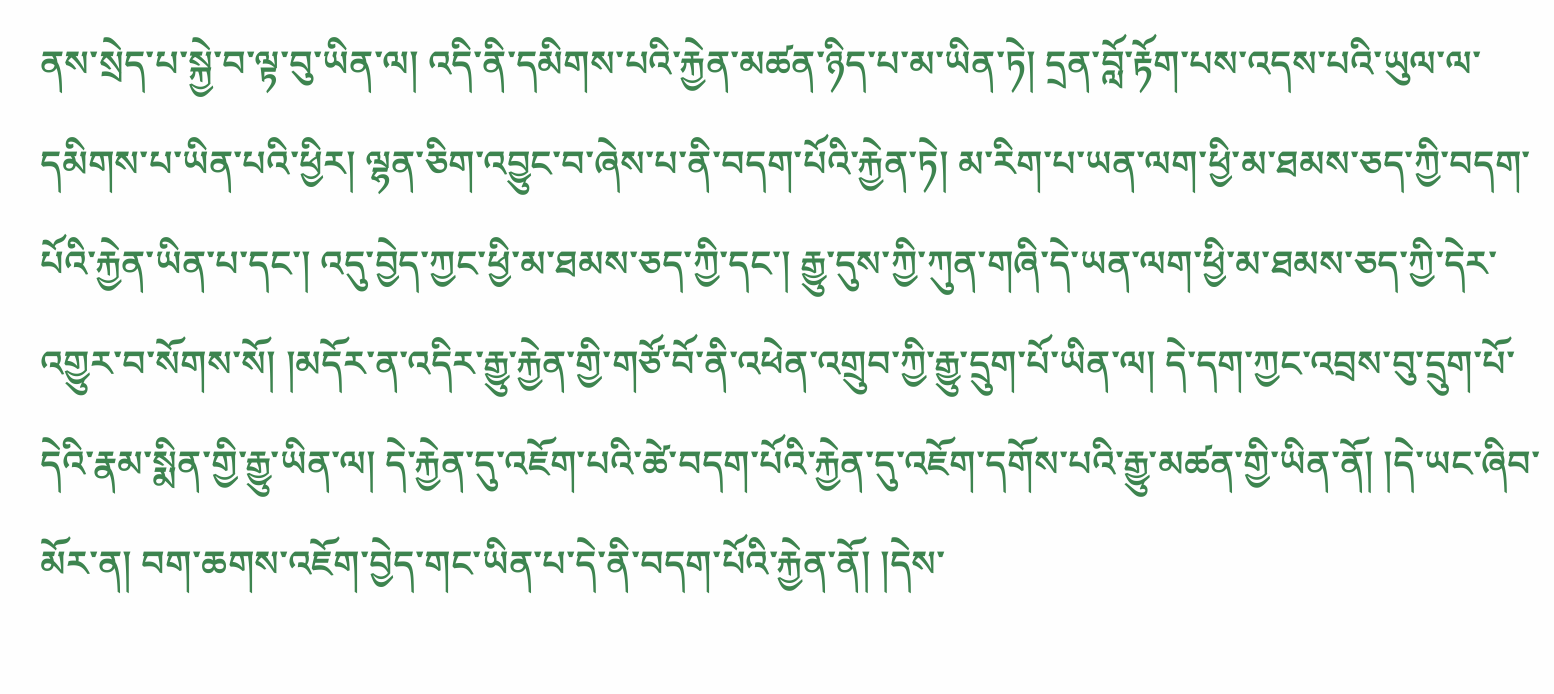ནས་སྲེད་པ་སྐྱེ་བ་ལྟ་བུ་ཡིན་ལ། འདི་ནི་དམིགས་པའི་རྐྱེན་མཚན་ཉིད་པ་མ་ཡིན་ཏེ། དྲན་བློ་རྟོག་པས་འདས་པའི་ཡུལ་ལ་དམིགས་པ་ཡིན་པའི་ཕྱིར། ལྷན་ཅིག་འབྱུང་བ་ཞེས་པ་ནི་བདག་པོའི་རྐྱེན་ཏེ། མ་རིག་པ་ཡན་ལག་ཕྱི་མ་ཐམས་ཅད་ཀྱི་བདག་པོའི་རྐྱེན་ཡིན་པ་དང་། འདུ་བྱེད་ཀྱང་ཕྱི་མ་ཐམས་ཅད་ཀྱི་དང་། རྒྱུ་དུས་ཀྱི་ཀུན་གཞི་དེ་ཡན་ལག་ཕྱི་མ་ཐམས་ཅད་ཀྱི་དེར་འགྱུར་བ་སོགས་སོ། །མདོར་ན་འདིར་རྒྱུ་རྐྱེན་གྱི་གཙོ་བོ་ནི་འཕེན་འགྲུབ་ཀྱི་རྒྱུ་དྲུག་པོ་ཡིན་ལ། དེ་དག་ཀྱང་འབྲས་བུ་དྲུག་པོ་དེའི་རྣམ་སྨིན་གྱི་རྒྱུ་ཡིན་ལ། དེ་རྐྱེན་དུ་འཇོག་པའི་ཚེ་བདག་པོའི་རྐྱེན་དུ་འཇོག་དགོས་པའི་རྒྱུ་མཚན་གྱི་ཡིན་ནོ། །དེ་ཡང་ཞིབ་མོར་ན། བག་ཆགས་འཇོག་བྱེད་གང་ཡིན་པ་དེ་ནི་བདག་པོའི་རྐྱེན་ནོ། །དེས་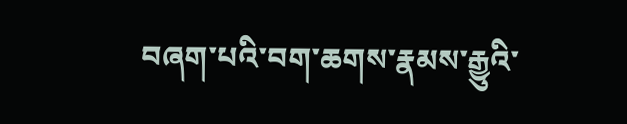བཞག་པའི་བག་ཆགས་རྣམས་རྒྱུའི་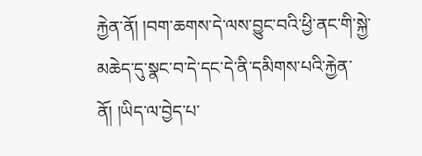རྐྱེན་ནོ། །བག་ཆགས་དེ་ལས་བྱུང་བའི་ཕྱི་ནང་གི་སྐྱེ་མཆེད་དུ་སྣང་བ་དེ་དང་དེ་ནི་དམིགས་པའི་རྐྱེན་ནོ། །ཡིད་ལ་བྱེད་པ་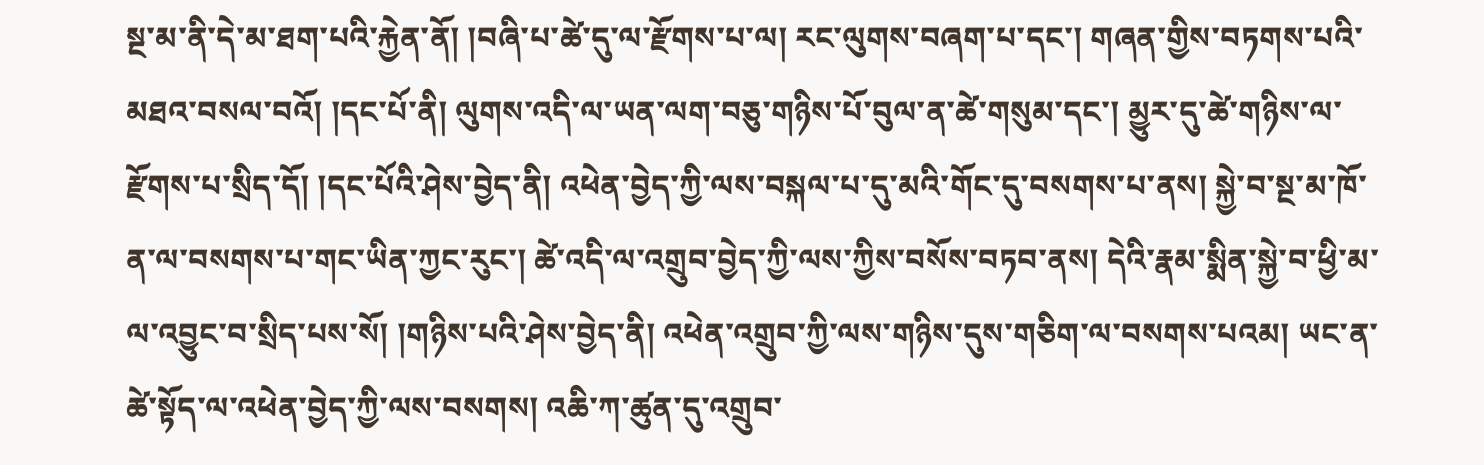སྔ་མ་ནི་དེ་མ་ཐག་པའི་རྐྱེན་ནོ། །བཞི་པ་ཚེ་དུ་ལ་རྫོགས་པ་ལ། རང་ལུགས་བཞག་པ་དང་། གཞན་གྱིས་བཏགས་པའི་མཐའ་བསལ་བའོ། །དང་པོ་ནི། ལུགས་འདི་ལ་ཡན་ལག་བཅུ་གཉིས་པོ་བུལ་ན་ཚེ་གསུམ་དང་། མྱུར་དུ་ཚེ་གཉིས་ལ་རྫོགས་པ་སྲིད་དོ། །དང་པོའི་ཤེས་བྱེད་ནི། འཕེན་བྱེད་ཀྱི་ལས་བསྐལ་པ་དུ་མའི་གོང་དུ་བསགས་པ་ནས། སྐྱེ་བ་སྔ་མ་ཁོ་ན་ལ་བསགས་པ་གང་ཡིན་ཀྱང་རུང་། ཚེ་འདི་ལ་འགྲུབ་བྱེད་ཀྱི་ལས་ཀྱིས་བསོས་བཏབ་ནས། དེའི་རྣམ་སྨིན་སྐྱེ་བ་ཕྱི་མ་ལ་འབྱུང་བ་སྲིད་པས་སོ། །གཉིས་པའི་ཤེས་བྱེད་ནི། འཕེན་འགྲུབ་ཀྱི་ལས་གཉིས་དུས་གཅིག་ལ་བསགས་པའམ། ཡང་ན་ཚེ་སྟོད་ལ་འཕེན་བྱེད་ཀྱི་ལས་བསགས། འཆི་ཀ་ཚུན་དུ་འགྲུབ་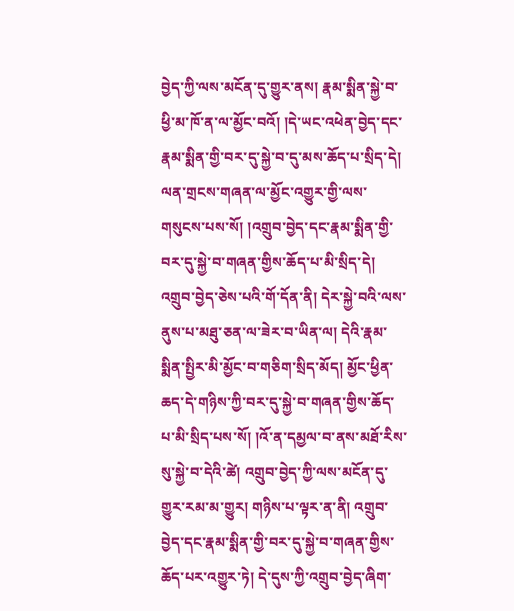བྱེད་ཀྱི་ལས་མངོན་དུ་གྱུར་ནས། རྣམ་སྨིན་སྐྱེ་བ་ཕྱི་མ་ཁོ་ན་ལ་མྱོང་བའོ། །དེ་ཡང་འཕེན་བྱེད་དང་རྣམ་སྨིན་གྱི་བར་དུ་སྐྱེ་བ་དུ་མས་ཆོད་པ་སྲིད་དེ། ལན་གྲངས་གཞན་ལ་མྱོང་འགྱུར་གྱི་ལས་གསུངས་པས་སོ། །འགྲུབ་བྱེད་དང་རྣམ་སྨིན་གྱི་བར་དུ་སྐྱེ་བ་གཞན་གྱིས་ཆོད་པ་མི་སྲིད་དེ། འགྲུབ་བྱེད་ཅེས་པའི་གོ་དོན་ནི། དེར་སྐྱེ་བའི་ལས་ནུས་པ་མཐུ་ཅན་ལ་ཟེར་བ་ཡིན་ལ། དེའི་རྣམ་སྨིན་སྤྱིར་མི་མྱོང་བ་གཅིག་སྲིད་མོད། མྱོང་ཕྱིན་ཆད་དེ་གཉིས་ཀྱི་བར་དུ་སྐྱེ་བ་གཞན་གྱིས་ཆོད་པ་མི་སྲིད་པས་སོ། །འོ་ན་དམྱལ་བ་ནས་མཐོ་རིས་སུ་སྐྱེ་བ་དེའི་ཚེ། འགྲུབ་བྱེད་ཀྱི་ལས་མངོན་དུ་གྱུར་རམ་མ་གྱུར། གཉིས་པ་ལྟར་ན་ནི། འགྲུབ་བྱེད་དང་རྣམ་སྨིན་གྱི་བར་དུ་སྐྱེ་བ་གཞན་གྱིས་ཆོད་པར་འགྱུར་ཏེ། དེ་དུས་ཀྱི་འགྲུབ་བྱེད་ཞིག་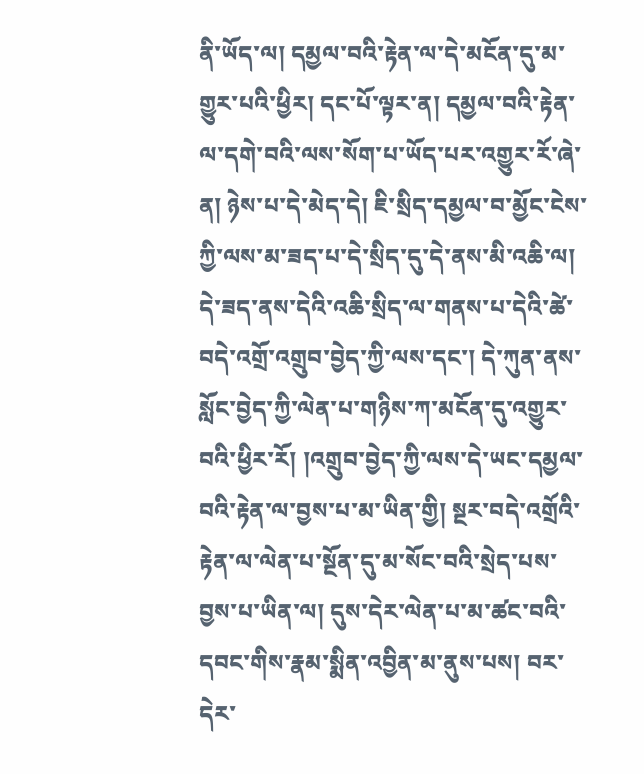ནི་ཡོད་ལ། དམྱལ་བའི་རྟེན་ལ་དེ་མངོན་དུ་མ་གྱུར་པའི་ཕྱིར། དང་པོ་ལྟར་ན། དམྱལ་བའི་རྟེན་ལ་དགེ་བའི་ལས་སོག་པ་ཡོད་པར་འགྱུར་རོ་ཞེ་ན། ཉེས་པ་དེ་མེད་དེ། ཇི་སྲིད་དམྱལ་བ་མྱོང་ངེས་ཀྱི་ལས་མ་ཟད་པ་དེ་སྲིད་དུ་དེ་ནས་མི་འཆི་ལ། དེ་ཟད་ནས་དེའི་འཆི་སྲིད་ལ་གནས་པ་དེའི་ཚེ་བདེ་འགྲོ་འགྲུབ་བྱེད་ཀྱི་ལས་དང་། དེ་ཀུན་ནས་སློང་བྱེད་ཀྱི་ལེན་པ་གཉིས་ཀ་མངོན་དུ་འགྱུར་བའི་ཕྱིར་རོ། །འགྲུབ་བྱེད་ཀྱི་ལས་དེ་ཡང་དམྱལ་བའི་རྟེན་ལ་བྱས་པ་མ་ཡིན་གྱི། སྔར་བདེ་འགྲོའི་རྟེན་ལ་ལེན་པ་སྔོན་དུ་མ་སོང་བའི་སྲེད་པས་བྱས་པ་ཡིན་ལ། དུས་དེར་ལེན་པ་མ་ཚང་བའི་དབང་གིས་རྣམ་སྨིན་འབྱིན་མ་ནུས་པས། བར་དེར་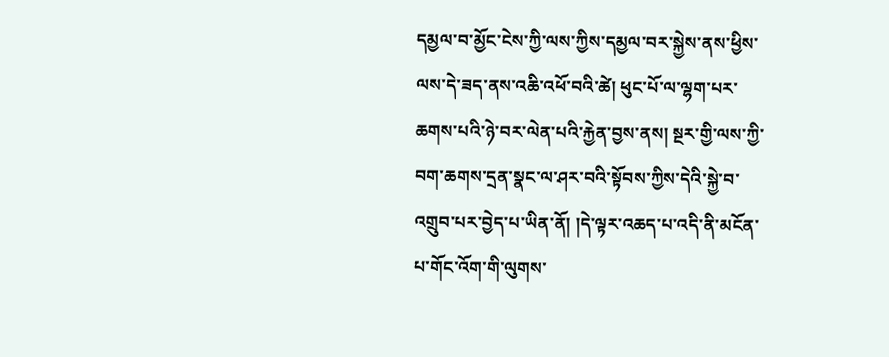དམྱལ་བ་མྱོང་ངེས་ཀྱི་ལས་ཀྱིས་དམྱལ་བར་སྐྱེས་ནས་ཕྱིས་ལས་དེ་ཟད་ནས་འཆི་འཕོ་བའི་ཚེ། ཕུང་པོ་ལ་ལྷག་པར་ཆགས་པའི་ཉེ་བར་ལེན་པའི་རྐྱེན་བྱས་ནས། སྔར་གྱི་ལས་ཀྱི་བག་ཆགས་དྲན་སྣང་ལ་ཤར་བའི་སྟོབས་ཀྱིས་དེའི་སྐྱེ་བ་འགྲུབ་པར་བྱེད་པ་ཡིན་ནོ། །དེ་ལྟར་འཆད་པ་འདི་ནི་མངོན་པ་གོང་འོག་གི་ལུགས་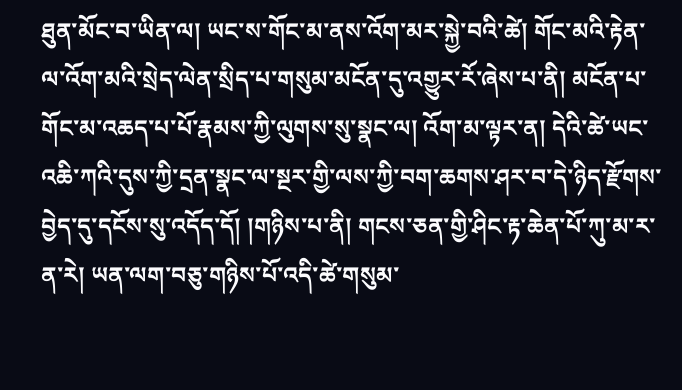ཐུན་མོང་བ་ཡིན་ལ། ཡང་ས་གོང་མ་ནས་འོག་མར་སྐྱེ་བའི་ཚེ། གོང་མའི་རྟེན་ལ་འོག་མའི་སྲེད་ལེན་སྲིད་པ་གསུམ་མངོན་དུ་འགྱུར་རོ་ཞེས་པ་ནི། མངོན་པ་གོང་མ་འཆད་པ་པོ་རྣམས་ཀྱི་ལུགས་སུ་སྣང་ལ། འོག་མ་ལྟར་ན། དེའི་ཚེ་ཡང་འཆི་ཀའི་དུས་ཀྱི་དྲན་སྣང་ལ་སྔར་གྱི་ལས་ཀྱི་བག་ཆགས་ཤར་བ་དེ་ཉིད་རྫོགས་བྱེད་དུ་དངོས་སུ་འདོད་དོ། །གཉིས་པ་ནི། གངས་ཅན་གྱི་ཤིང་རྟ་ཆེན་པོ་ཀུ་མ་ར་ན་རེ། ཡན་ལག་བཅུ་གཉིས་པོ་འདི་ཚེ་གསུམ་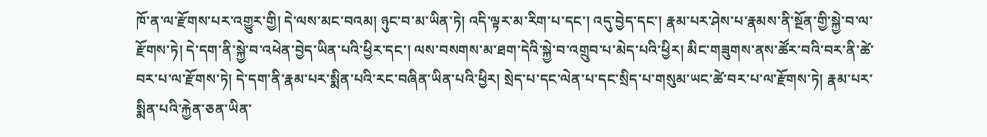ཁོ་ན་ལ་རྫོགས་པར་འགྱུར་གྱི། དེ་ལས་མང་བའམ། ཉུང་བ་མ་ཡིན་ཏེ། འདི་ལྟར་མ་རིག་པ་དང་། འདུ་བྱེད་དང་། རྣམ་པར་ཤེས་པ་རྣམས་ནི་སྔོན་གྱི་སྐྱེ་བ་ལ་རྫོགས་ཏེ། དེ་དག་ནི་སྐྱེ་བ་འཕེན་བྱེད་ཡིན་པའི་ཕྱིར་དང་། ལས་བསགས་མ་ཐག་དེའི་སྐྱེ་བ་འགྲུབ་པ་མེད་པའི་ཕྱིར། མིང་གཟུགས་ནས་ཚོར་བའི་བར་ནི་ཚེ་བར་པ་ལ་རྫོགས་ཏེ། དེ་དག་ནི་རྣམ་པར་སྨིན་པའི་རང་བཞིན་ཡིན་པའི་ཕྱིར། སྲེད་པ་དང་ལེན་པ་དང་སྲིད་པ་གསུམ་ཡང་ཚེ་བར་པ་ལ་རྫོགས་ཏེ། རྣམ་པར་སྨིན་པའི་རྐྱེན་ཅན་ཡིན་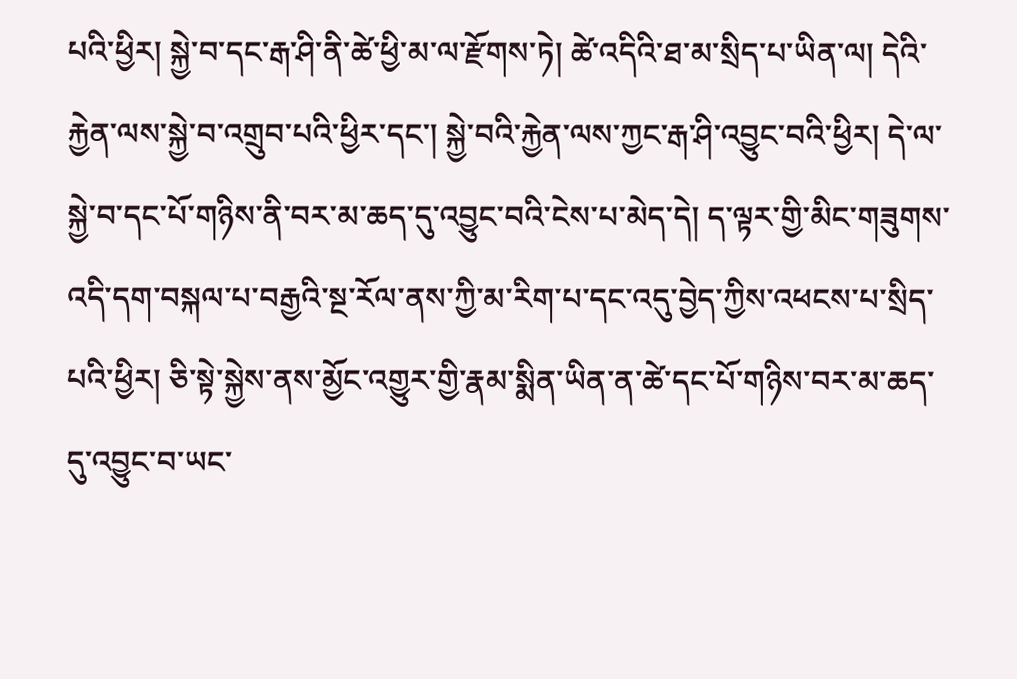པའི་ཕྱིར། སྐྱེ་བ་དང་རྒ་ཤི་ནི་ཚེ་ཕྱི་མ་ལ་རྫོགས་ཏེ། ཚེ་འདིའི་ཐ་མ་སྲིད་པ་ཡིན་ལ། དེའི་རྐྱེན་ལས་སྐྱེ་བ་འགྲུབ་པའི་ཕྱིར་དང་། སྐྱེ་བའི་རྐྱེན་ལས་ཀྱང་རྒ་ཤི་འབྱུང་བའི་ཕྱིར། དེ་ལ་སྐྱེ་བ་དང་པོ་གཉིས་ནི་བར་མ་ཆད་དུ་འབྱུང་བའི་ངེས་པ་མེད་དེ། ད་ལྟར་གྱི་མིང་གཟུགས་འདི་དག་བསྐལ་པ་བརྒྱའི་སྔ་རོལ་ནས་ཀྱི་མ་རིག་པ་དང་འདུ་བྱེད་ཀྱིས་འཕངས་པ་སྲིད་པའི་ཕྱིར། ཅི་སྟེ་སྐྱེས་ནས་མྱོང་འགྱུར་གྱི་རྣམ་སྨིན་ཡིན་ན་ཚེ་དང་པོ་གཉིས་བར་མ་ཆད་དུ་འབྱུང་བ་ཡང་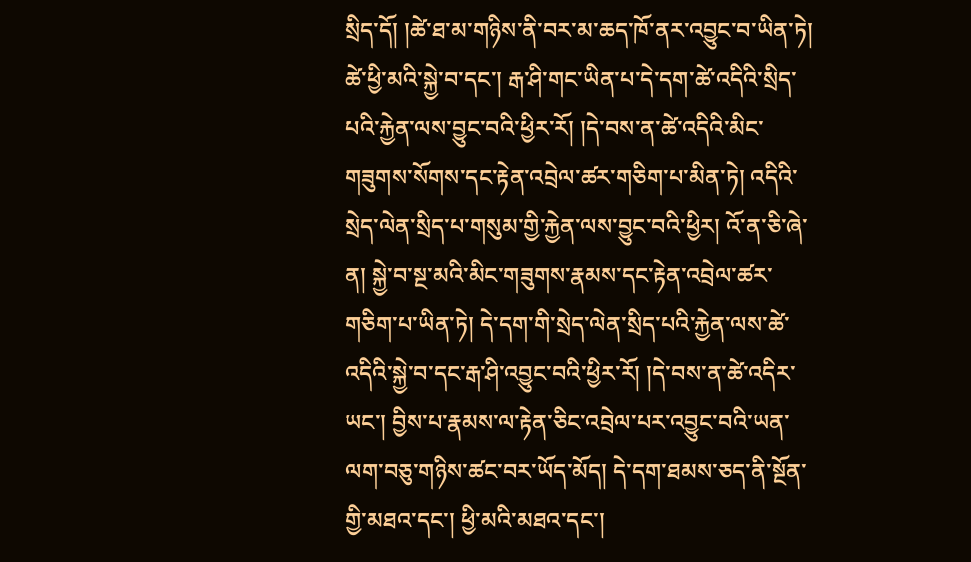སྲིད་དོ། །ཚེ་ཐ་མ་གཉིས་ནི་བར་མ་ཆད་ཁོ་ནར་འབྱུང་བ་ཡིན་ཏེ། ཚེ་ཕྱི་མའི་སྐྱེ་བ་དང་། རྒ་ཤི་གང་ཡིན་པ་དེ་དག་ཚེ་འདིའི་སྲིད་པའི་རྐྱེན་ལས་བྱུང་བའི་ཕྱིར་རོ། །དེ་བས་ན་ཚེ་འདིའི་མིང་གཟུགས་སོགས་དང་རྟེན་འབྲེལ་ཚར་གཅིག་པ་མིན་ཏེ། འདིའི་སྲེད་ལེན་སྲིད་པ་གསུམ་གྱི་རྐྱེན་ལས་བྱུང་བའི་ཕྱིར། འོ་ན་ཅི་ཞེ་ན། སྐྱེ་བ་སྔ་མའི་མིང་གཟུགས་རྣམས་དང་རྟེན་འབྲེལ་ཚར་གཅིག་པ་ཡིན་ཏེ། དེ་དག་གི་སྲེད་ལེན་སྲིད་པའི་རྐྱེན་ལས་ཚེ་འདིའི་སྐྱེ་བ་དང་རྒ་ཤི་འབྱུང་བའི་ཕྱིར་རོ། །དེ་བས་ན་ཚེ་འདིར་ཡང་། བྱིས་པ་རྣམས་ལ་རྟེན་ཅིང་འབྲེལ་པར་འབྱུང་བའི་ཡན་ལག་བཅུ་གཉིས་ཚང་བར་ཡོད་མོད། དེ་དག་ཐམས་ཅད་ནི་སྔོན་གྱི་མཐའ་དང་། ཕྱི་མའི་མཐའ་དང་།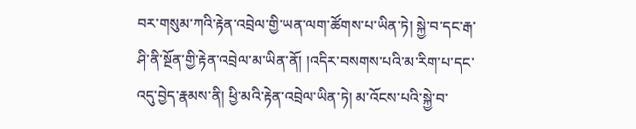བར་གསུམ་ཀའི་རྟེན་འབྲེལ་གྱི་ཡན་ལག་ཚོགས་པ་ཡིན་ཏེ། སྐྱེ་བ་དང་རྒ་ཤི་ནི་སྔོན་གྱི་རྟེན་འབྲེལ་མ་ཡིན་ནོ། །འདིར་བསགས་པའི་མ་རིག་པ་དང་འདུ་བྱེད་རྣམས་ནི། ཕྱི་མའི་རྟེན་འབྲེལ་ཡིན་ཏེ། མ་འོངས་པའི་སྐྱེ་བ་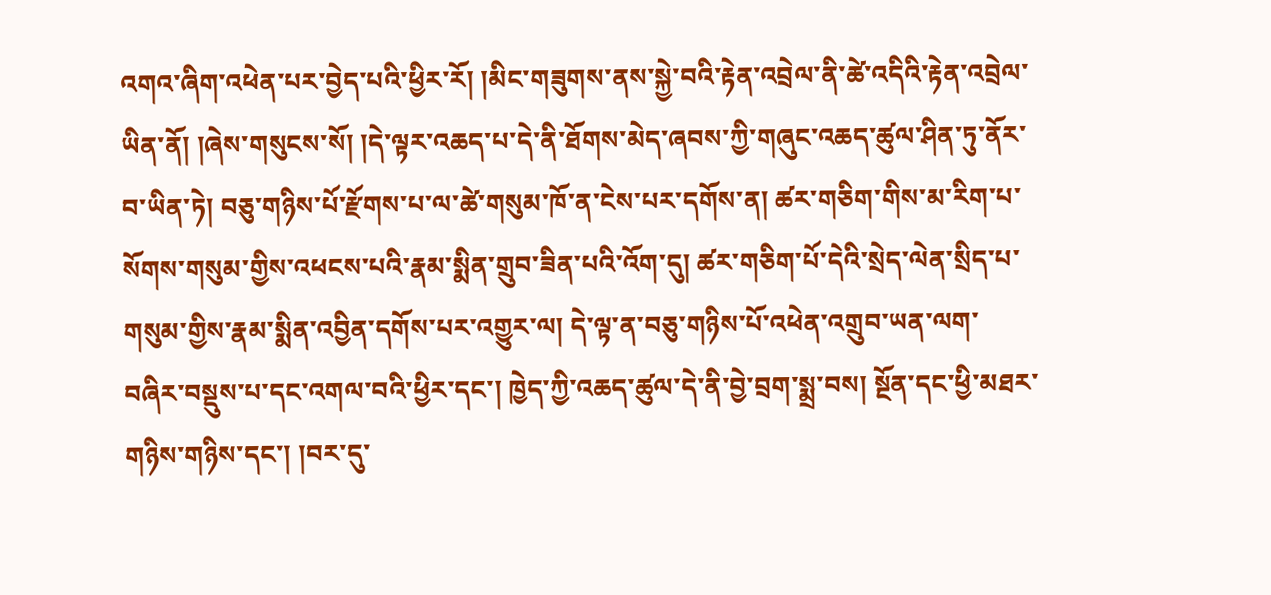འགའ་ཞིག་འཕེན་པར་བྱེད་པའི་ཕྱིར་རོ། །མིང་གཟུགས་ནས་སྐྱེ་བའི་རྟེན་འབྲེལ་ནི་ཚེ་འདིའི་རྟེན་འབྲེལ་ཡིན་ནོ། །ཞེས་གསུངས་སོ། །དེ་ལྟར་འཆད་པ་དེ་ནི་ཐོགས་མེད་ཞབས་ཀྱི་གཞུང་འཆད་ཚུལ་ཤིན་ཏུ་ནོར་བ་ཡིན་ཏེ། བཅུ་གཉིས་པོ་རྫོགས་པ་ལ་ཚེ་གསུམ་ཁོ་ན་ངེས་པར་དགོས་ན། ཚར་གཅིག་གིས་མ་རིག་པ་སོགས་གསུམ་གྱིས་འཕངས་པའི་རྣམ་སྨིན་གྲུབ་ཟིན་པའི་འོག་དུ། ཚར་གཅིག་པོ་དེའི་སྲེད་ལེན་སྲིད་པ་གསུམ་གྱིས་རྣམ་སྨིན་འབྱིན་དགོས་པར་འགྱུར་ལ། དེ་ལྟ་ན་བཅུ་གཉིས་པོ་འཕེན་འགྲུབ་ཡན་ལག་བཞིར་བསྡུས་པ་དང་འགལ་བའི་ཕྱིར་དང་། ཁྱེད་ཀྱི་འཆད་ཚུལ་དེ་ནི་བྱེ་བྲག་སྨྲ་བས། སྔོན་དང་ཕྱི་མཐར་གཉིས་གཉིས་དང་། །བར་དུ་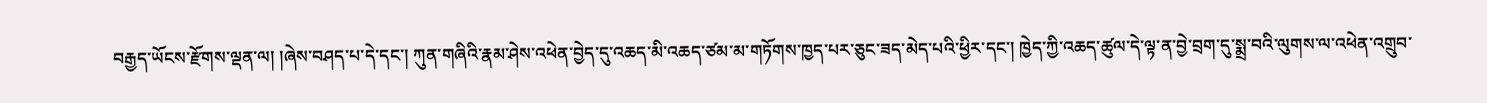བརྒྱད་ཡོངས་རྫོགས་ལྡན་ལ། །ཞེས་བཤད་པ་དེ་དང་། ཀུན་གཞིའི་རྣམ་ཤེས་འཕེན་བྱེད་དུ་འཆད་མི་འཆད་ཙམ་མ་གཏོགས་ཁྱད་པར་ཅུང་ཟད་མེད་པའི་ཕྱིར་དང་། ཁྱེད་ཀྱི་འཆད་ཚུལ་དེ་ལྟ་ན་བྱེ་བྲག་དུ་སྨྲ་བའི་ལུགས་ལ་འཕེན་འགྲུབ་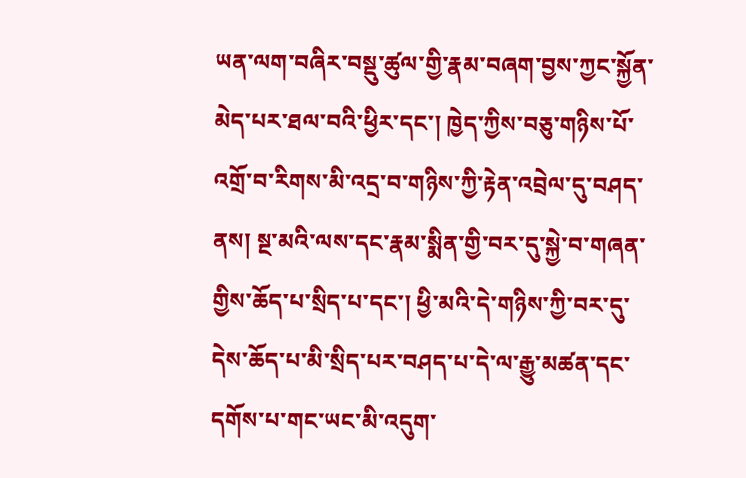ཡན་ལག་བཞིར་བསྡུ་ཚུལ་གྱི་རྣམ་བཞག་བྱས་ཀྱང་སྐྱོན་མེད་པར་ཐལ་བའི་ཕྱིར་དང་། ཁྱེད་ཀྱིས་བཅུ་གཉིས་པོ་འགྲོ་བ་རིགས་མི་འདྲ་བ་གཉིས་ཀྱི་རྟེན་འབྲེལ་དུ་བཤད་ནས། སྔ་མའི་ལས་དང་རྣམ་སྨིན་གྱི་བར་དུ་སྐྱེ་བ་གཞན་གྱིས་ཆོད་པ་སྲིད་པ་དང་། ཕྱི་མའི་དེ་གཉིས་ཀྱི་བར་དུ་དེས་ཆོད་པ་མི་སྲིད་པར་བཤད་པ་དེ་ལ་རྒྱུ་མཚན་དང་དགོས་པ་གང་ཡང་མི་འདུག་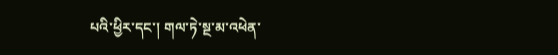པའི་ཕྱིར་དང་། གལ་ཏེ་སྔ་མ་འཕེན་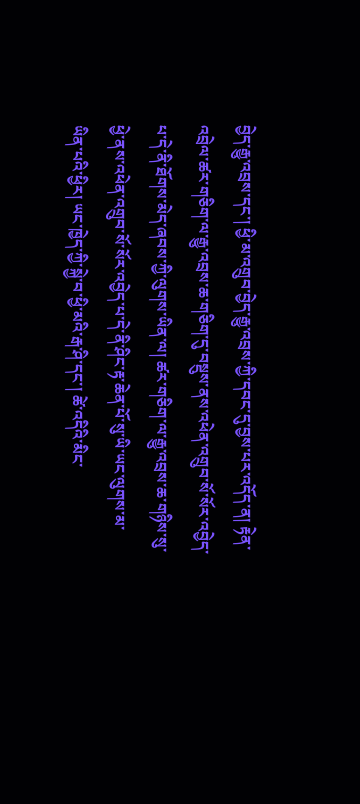བྱེད་རྒྱུ་འབྲས་དང་། ཕྱི་མ་འགྲུབ་བྱེད་རྒྱུ་འབྲས་ཀྱི་དབང་དུ་བྱས་པར་འདོད་ན། རྟེན་འབྲེལ་ཚར་གཅིག་ལ་རྒྱུ་འབྲས་ཆ་གཅིག་དུ་བསྡུས་ནས་འཕེན་འགྲུབ་སོ་སོར་འབྱེད་པ་དེ་ནི་ཐོགས་མེད་ཞབས་ཀྱི་ལུགས་ཡིན་ལ། ཚར་གཅིག་ལ་རྒྱུ་འབྲས་ཆ་གཉིས་སུ་ཕྱེ་ནས་འཕེན་འགྲུབ་སོ་སོར་འབྱེད་པ་དེ་ནི་ཤིང་རྟ་ཆེན་པོ་སུ་ཡི་ཡང་ལུགས་མ་ཡིན་པའི་ཕྱིར། ཡང་ཁྱེད་ཀྱི་སྐྱེ་བ་ཕྱི་མའི་རྒ་ཤི་དང་། ཚེ་འདིའི་མིང་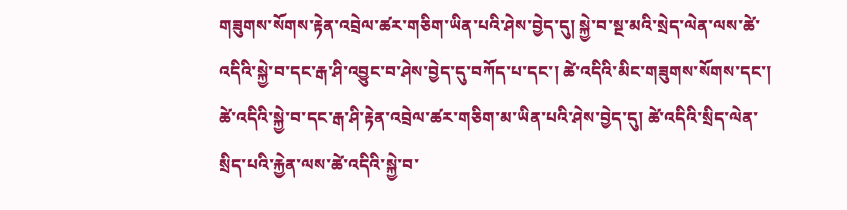གཟུགས་སོགས་རྟེན་འབྲེལ་ཚར་གཅིག་ཡིན་པའི་ཤེས་བྱེད་དུ། སྐྱེ་བ་སྔ་མའི་སྲེད་ལེན་ལས་ཚེ་འདིའི་སྐྱེ་བ་དང་རྒ་ཤི་འབྱུང་བ་ཤེས་བྱེད་དུ་བཀོད་པ་དང་། ཚེ་འདིའི་མིང་གཟུགས་སོགས་དང་། ཚེ་འདིའི་སྐྱེ་བ་དང་རྒ་ཤི་རྟེན་འབྲེལ་ཚར་གཅིག་མ་ཡིན་པའི་ཤེས་བྱེད་དུ། ཚེ་འདིའི་སྲིད་ལེན་སྲིད་པའི་རྐྱེན་ལས་ཚེ་འདིའི་སྐྱེ་བ་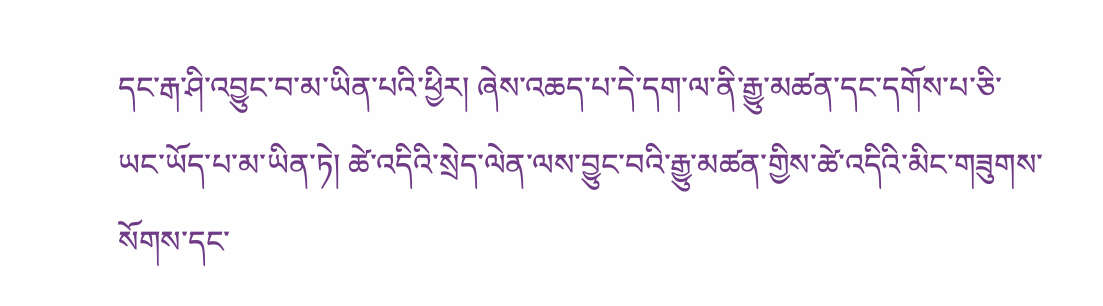དང་རྒ་ཤི་འབྱུང་བ་མ་ཡིན་པའི་ཕྱིར། ཞེས་འཆད་པ་དེ་དག་ལ་ནི་རྒྱུ་མཚན་དང་དགོས་པ་ཅི་ཡང་ཡོད་པ་མ་ཡིན་ཏེ། ཚེ་འདིའི་སྲེད་ལེན་ལས་བྱུང་བའི་རྒྱུ་མཚན་གྱིས་ཚེ་འདིའི་མིང་གཟུགས་སོགས་དང་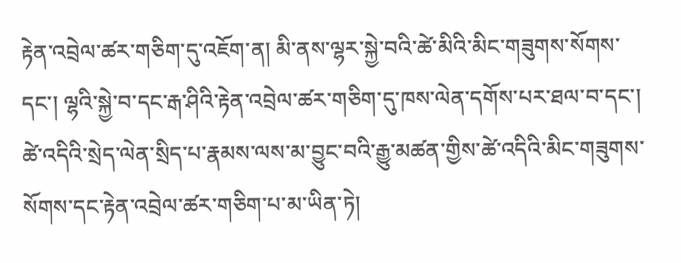རྟེན་འབྲེལ་ཚར་གཅིག་དུ་འཇོག་ན། མི་ནས་ལྷར་སྐྱེ་བའི་ཚེ་མིའི་མིང་གཟུགས་སོགས་དང་། ལྷའི་སྐྱེ་བ་དང་རྒ་ཤིའི་རྟེན་འབྲེལ་ཚར་གཅིག་དུ་ཁས་ལེན་དགོས་པར་ཐལ་བ་དང་། ཚེ་འདིའི་སྲེད་ལེན་སྲིད་པ་རྣམས་ལས་མ་བྱུང་བའི་རྒྱུ་མཚན་གྱིས་ཚེ་འདིའི་མིང་གཟུགས་སོགས་དང་རྟེན་འབྲེལ་ཚར་གཅིག་པ་མ་ཡིན་ཏེ།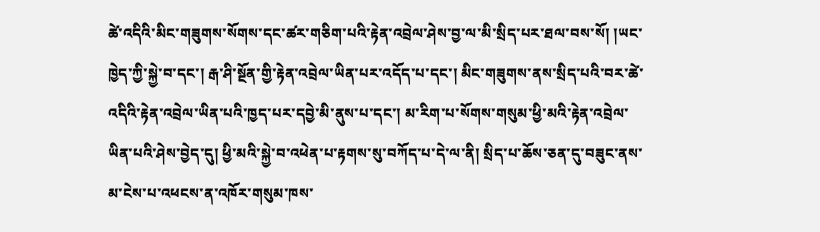ཚེ་འདིའི་མིང་གཟུགས་སོགས་དང་ཚར་གཅིག་པའི་རྟེན་འབྲེལ་ཤེས་བྱ་ལ་མི་སྲིད་པར་ཐལ་བས་སོ། །ཡང་ཁྱེད་ཀྱི་སྐྱེ་བ་དང་། རྒ་ཤི་སྔོན་གྱི་རྟེན་འབྲེལ་ཡིན་པར་འདོད་པ་དང་། མིང་གཟུགས་ནས་སྲིད་པའི་བར་ཚེ་འདིའི་རྟེན་འབྲེལ་ཡིན་པའི་ཁྱད་པར་དབྱེ་མི་ནུས་པ་དང་། མ་རིག་པ་སོགས་གསུམ་ཕྱི་མའི་རྟེན་འབྲེལ་ཡིན་པའི་ཤེས་བྱེད་དུ། ཕྱི་མའི་སྐྱེ་བ་འཕེན་པ་རྟགས་སུ་བཀོད་པ་དེ་ལ་ནི། སྲིད་པ་ཆོས་ཅན་དུ་བཟུང་ནས་མ་ངེས་པ་འཕངས་ན་འཁོར་གསུམ་ཁས་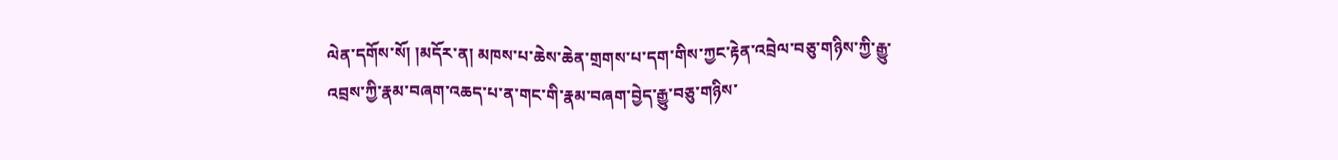ལེན་དགོས་སོ། །མདོར་ན། མཁས་པ་ཆེས་ཆེན་གྲགས་པ་དག་གིས་ཀྱང་རྟེན་འབྲེལ་བཅུ་གཉིས་ཀྱི་རྒྱུ་འབྲས་ཀྱི་རྣམ་བཞག་འཆད་པ་ན་གང་གི་རྣམ་བཞག་བྱེད་རྒྱུ་བཅུ་གཉིས་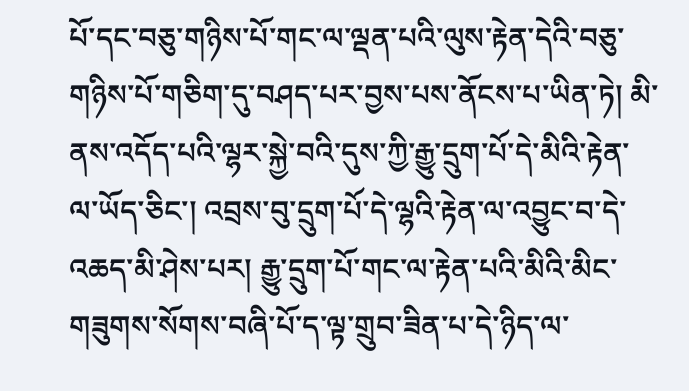པོ་དང་བཅུ་གཉིས་པོ་གང་ལ་ལྡན་པའི་ལུས་རྟེན་དེའི་བཅུ་གཉིས་པོ་གཅིག་དུ་བཤད་པར་བྱས་པས་ནོངས་པ་ཡིན་ཏེ། མི་ནས་འདོད་པའི་ལྷར་སྐྱེ་བའི་དུས་ཀྱི་རྒྱུ་དྲུག་པོ་དེ་མིའི་རྟེན་ལ་ཡོད་ཅིང་། འབྲས་བུ་དྲུག་པོ་དེ་ལྷའི་རྟེན་ལ་འབྱུང་བ་དེ་འཆད་མི་ཤེས་པར། རྒྱུ་དྲུག་པོ་གང་ལ་རྟེན་པའི་མིའི་མིང་གཟུགས་སོགས་བཞི་པོ་ད་ལྟ་གྲུབ་ཟིན་པ་དེ་ཉིད་ལ་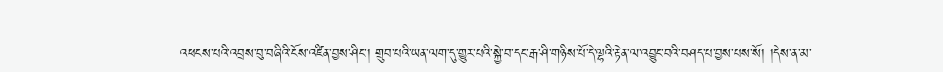འཕངས་པའི་འབྲས་བུ་བཞིའི་ངོས་འཛིན་བྱས་ཤིང་། གྲུབ་པའི་ཡན་ལག་དུ་གྱུར་པའི་སྐྱེ་བ་དང་རྒ་ཤི་གཉིས་པོ་དེ་ལྷའི་རྟེན་ལ་འབྱུང་བའི་བཤད་པ་བྱས་པས་སོ། །དེས་ན་མ་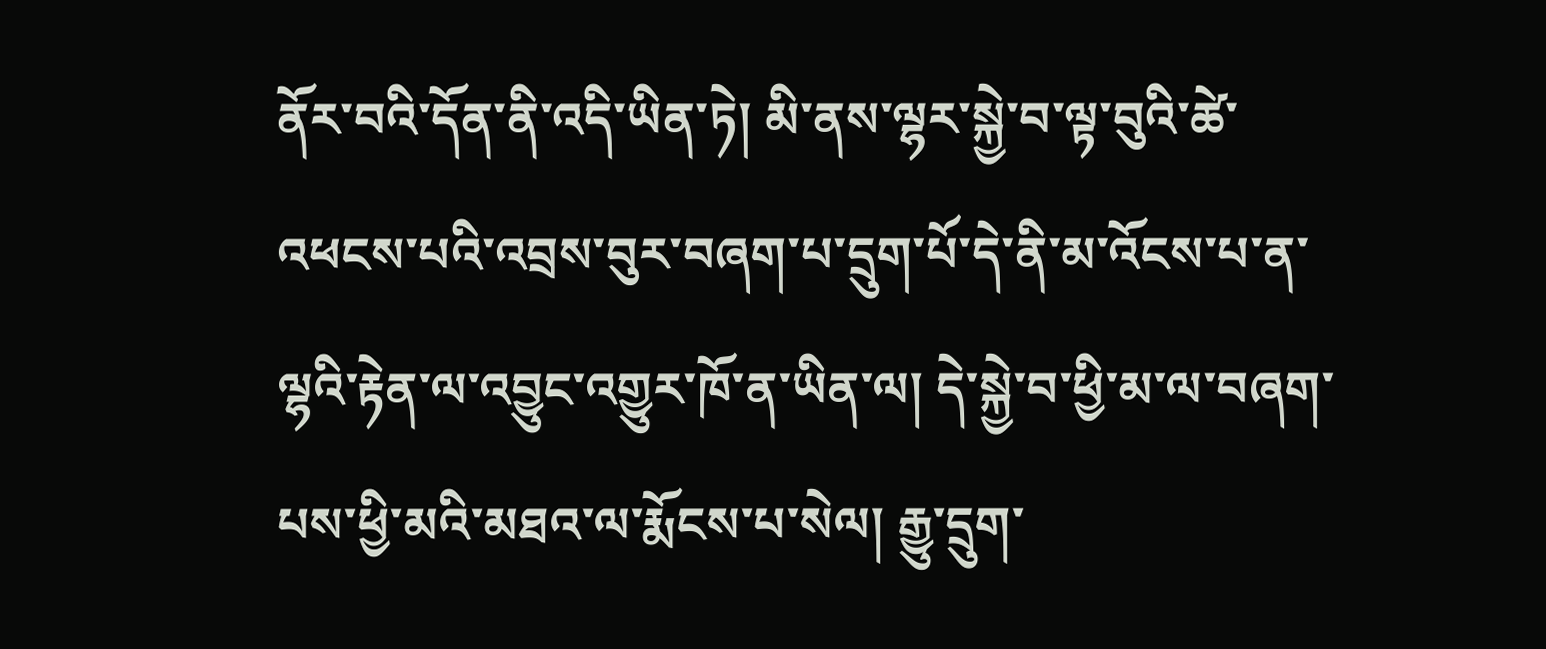ནོར་བའི་དོན་ནི་འདི་ཡིན་ཏེ། མི་ནས་ལྷར་སྐྱེ་བ་ལྟ་བུའི་ཚེ་འཕངས་པའི་འབྲས་བུར་བཞག་པ་དྲུག་པོ་དེ་ནི་མ་འོངས་པ་ན་ལྷའི་རྟེན་ལ་འབྱུང་འགྱུར་ཁོ་ན་ཡིན་ལ། དེ་སྐྱེ་བ་ཕྱི་མ་ལ་བཞག་པས་ཕྱི་མའི་མཐའ་ལ་རྨོངས་པ་སེལ། རྒྱུ་དྲུག་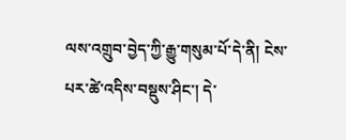ལས་འགྲུབ་བྱེད་ཀྱི་རྒྱུ་གསུམ་པོ་དེ་ནི། ངེས་པར་ཚེ་འདིས་བསྡུས་ཤིང་། དེ་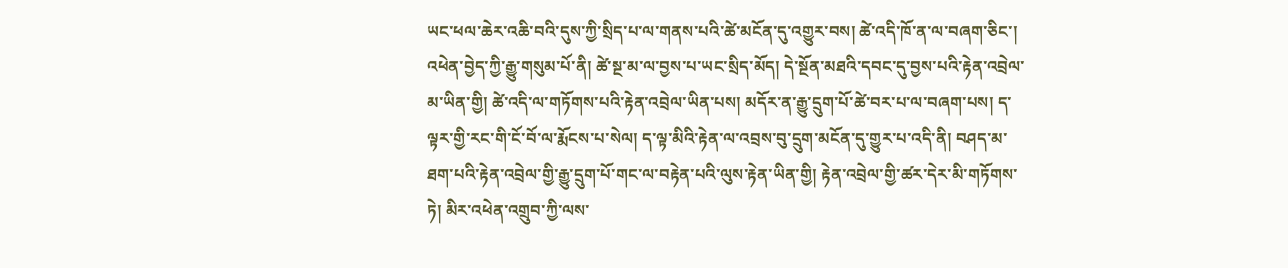ཡང་ཕལ་ཆེར་འཆི་བའི་དུས་ཀྱི་སྲིད་པ་ལ་གནས་པའི་ཚེ་མངོན་དུ་འགྱུར་བས། ཚེ་འདི་ཁོ་ན་ལ་བཞག་ཅིང་། འཕེན་བྱེད་ཀྱི་རྒྱུ་གསུམ་པོ་ནི། ཚེ་སྔ་མ་ལ་བྱས་པ་ཡང་སྲིད་མོད། དེ་སྔོན་མཐའི་དབང་དུ་བྱས་པའི་རྟེན་འབྲེལ་མ་ཡིན་གྱི། ཚེ་འདི་ལ་གཏོགས་པའི་རྟེན་འབྲེལ་ཡིན་པས། མདོར་ན་རྒྱུ་དྲུག་པོ་ཚེ་བར་པ་ལ་བཞག་པས། ད་ལྟར་གྱི་རང་གི་ངོ་བོ་ལ་རྨོངས་པ་སེལ། ད་ལྟ་མིའི་རྟེན་ལ་འབྲས་བུ་དྲུག་མངོན་དུ་གྱུར་པ་འདི་ནི། བཤད་མ་ཐག་པའི་རྟེན་འབྲེལ་གྱི་རྒྱུ་དྲུག་པོ་གང་ལ་བརྟེན་པའི་ལུས་རྟེན་ཡིན་གྱི། རྟེན་འབྲེལ་གྱི་ཚར་དེར་མི་གཏོགས་ཏེ། མིར་འཕེན་འགྲུབ་ཀྱི་ལས་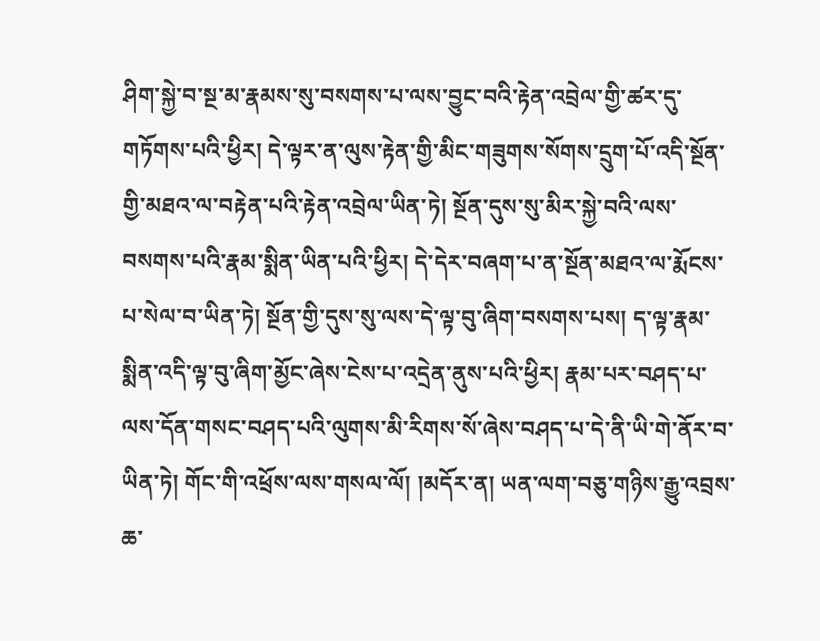ཤིག་སྐྱེ་བ་སྔ་མ་རྣམས་སུ་བསགས་པ་ལས་བྱུང་བའི་རྟེན་འབྲེལ་གྱི་ཚར་དུ་གཏོགས་པའི་ཕྱིར། དེ་ལྟར་ན་ལུས་རྟེན་གྱི་མིང་གཟུགས་སོགས་དྲུག་པོ་འདི་སྔོན་གྱི་མཐའ་ལ་བརྟེན་པའི་རྟེན་འབྲེལ་ཡིན་ཏེ། སྔོན་དུས་སུ་མིར་སྐྱེ་བའི་ལས་བསགས་པའི་རྣམ་སྨིན་ཡིན་པའི་ཕྱིར། དེ་དེར་བཞག་པ་ན་སྔོན་མཐའ་ལ་རྨོངས་པ་སེལ་བ་ཡིན་ཏེ། སྔོན་གྱི་དུས་སུ་ལས་དེ་ལྟ་བུ་ཞིག་བསགས་པས། ད་ལྟ་རྣམ་སྨིན་འདི་ལྟ་བུ་ཞིག་མྱོང་ཞེས་ངེས་པ་འདྲེན་ནུས་པའི་ཕྱིར། རྣམ་པར་བཤད་པ་ལས་དོན་གསང་བཤད་པའི་ལུགས་མི་རིགས་སོ་ཞེས་བཤད་པ་དེ་ནི་ཡི་གེ་ནོར་བ་ཡིན་ཏེ། གོང་གི་འཕྲོས་ལས་གསལ་ལོ། །མདོར་ན། ཡན་ལག་བཅུ་གཉིས་རྒྱུ་འབྲས་ཆ་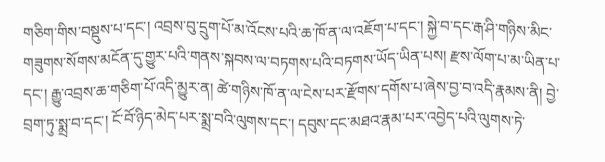གཅིག་གིས་བསྡུས་པ་དང་། འབྲས་བུ་དྲུག་པོ་མ་འོངས་པའི་ཆ་ཁོ་ན་ལ་འཇོག་པ་དང་། སྐྱེ་བ་དང་རྒ་ཤི་གཉིས་མིང་གཟུགས་སོགས་མངོན་དུ་གྱུར་པའི་གནས་སྐབས་ལ་བཏགས་པའི་བཏགས་ཡོད་ཡིན་པས། རྫས་ལོག་པ་མ་ཡིན་པ་དང་། རྒྱུ་འབྲས་ཆ་གཅིག་པོ་འདི་མྱུར་ན། ཚེ་གཉིས་ཁོ་ན་ལ་ངེས་པར་རྫོགས་དགོས་པ་ཞེས་བྱ་བ་འདི་རྣམས་ནི། བྱེ་བྲག་ཏུ་སྨྲ་བ་དང་། ངོ་བོ་ཉིད་མེད་པར་སྨྲ་བའི་ལུགས་དང་། དབུས་དང་མཐའ་རྣམ་པར་འབྱེད་པའི་ལུགས་ཏེ་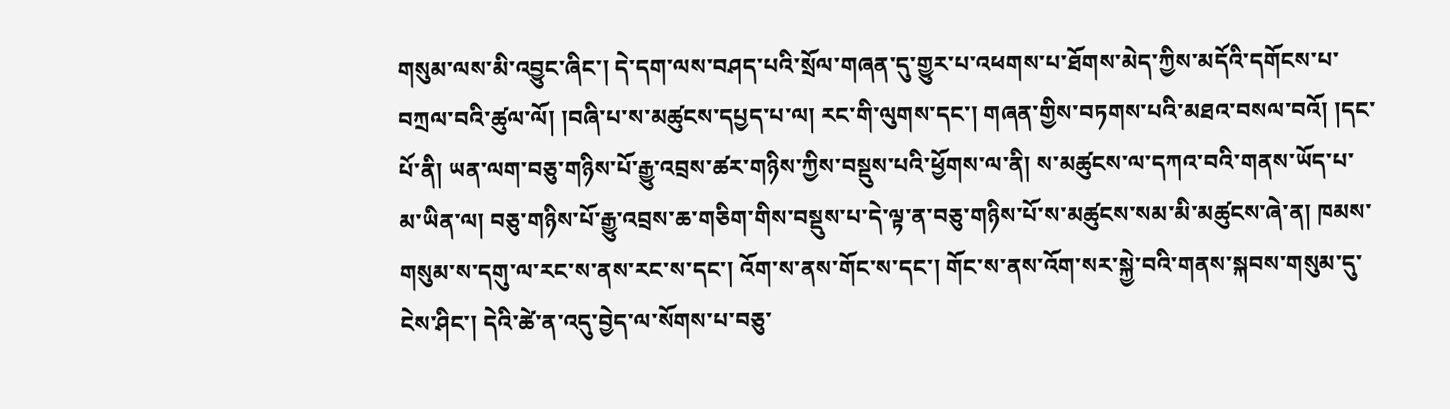གསུམ་ལས་མི་འབྱུང་ཞིང་། དེ་དག་ལས་བཤད་པའི་སྲོལ་གཞན་དུ་གྱུར་པ་འཕགས་པ་ཐོགས་མེད་ཀྱིས་མདོའི་དགོངས་པ་བཀྲལ་བའི་ཚུལ་ལོ། །བཞི་པ་ས་མཚུངས་དཔྱད་པ་ལ། རང་གི་ལུགས་དང་། གཞན་གྱིས་བཏགས་པའི་མཐའ་བསལ་བའོ། །དང་པོ་ནི། ཡན་ལག་བཅུ་གཉིས་པོ་རྒྱུ་འབྲས་ཚར་གཉིས་ཀྱིས་བསྡུས་པའི་ཕྱོགས་ལ་ནི། ས་མཚུངས་ལ་དཀའ་བའི་གནས་ཡོད་པ་མ་ཡིན་ལ། བཅུ་གཉིས་པོ་རྒྱུ་འབྲས་ཆ་གཅིག་གིས་བསྡུས་པ་དེ་ལྟ་ན་བཅུ་གཉིས་པོ་ས་མཚུངས་སམ་མི་མཚུངས་ཞེ་ན། ཁམས་གསུམ་ས་དགུ་ལ་རང་ས་ནས་རང་ས་དང་། འོག་ས་ནས་གོང་ས་དང་། གོང་ས་ནས་འོག་སར་སྐྱེ་བའི་གནས་སྐབས་གསུམ་དུ་ངེས་ཤིང་། དེའི་ཚེ་ན་འདུ་བྱེད་ལ་སོགས་པ་བཅུ་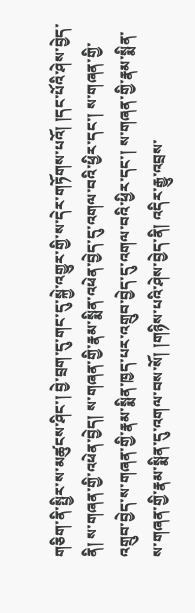གཅིག་ནི་སྤྱིར་ས་མཚུངས་ཤིང་། བྱེ་བྲག་དུ་གང་དུ་སྐྱེ་འགྱུར་གྱི་ས་དེར་གཏོགས་པའོ། །དང་པོའི་ཤེས་བྱེད་ནི། ས་གཞན་གྱི་འཕེན་བྱེད། ས་གཞན་གྱི་རྣམ་སྨིན་འཕེན་བྱེད་དུ་འགལ་བའི་ཕྱིར་དང་། ས་གཞན་གྱི་འགྲུབ་བྱེད་ས་གཞན་གྱི་རྣམ་སྨིན་ཁྱད་པར་འགྲུབ་བྱེད་དུ་འགལ་བའི་ཕྱིར་དང་། ས་གཞན་གྱི་རྣམ་སྨིན་ས་གཞན་གྱི་རྣམ་སྨིན་དུ་འགལ་བས་སོ། །གཉིས་པའི་ཤེས་བྱེད་ནི། འདིར་རྒྱུ་འབྲས་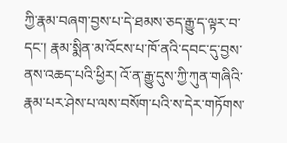ཀྱི་རྣམ་བཞག་བྱས་པ་དེ་ཐམས་ཅད་རྒྱུ་ད་ལྟར་བ་དང་། རྣམ་སྨིན་མ་འོངས་པ་ཁོ་ནའི་དབང་དུ་བྱས་ནས་འཆད་པའི་ཕྱིར། འོ་ན་རྒྱུ་དུས་ཀྱི་ཀུན་གཞིའི་རྣམ་པར་ཤེས་པ་ལས་བསོག་པའི་ས་དེར་གཏོགས་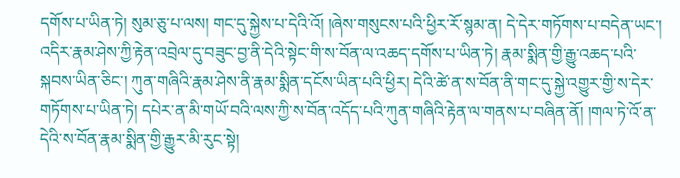དགོས་པ་ཡིན་ཏེ། སུམ་ཅུ་པ་ལས། གང་དུ་སྐྱེས་པ་དེའི་འོ། །ཞེས་གསུངས་པའི་ཕྱིར་རོ་སྙམ་ན། དེ་དེར་གཏོགས་པ་བདེན་ཡང་། འདིར་རྣམ་ཤེས་ཀྱི་རྟེན་འབྲེལ་དུ་བཟུང་བྱ་ནི་དེའི་སྟེང་གི་ས་བོན་ལ་འཆད་དགོས་པ་ཡིན་ཏེ། རྣམ་སྨིན་གྱི་རྒྱུ་འཆད་པའི་སྐབས་ཡིན་ཅིང་། ཀུན་གཞིའི་རྣམ་ཤེས་ནི་རྣམ་སྨིན་དངོས་ཡིན་པའི་ཕྱིར། དེའི་ཚེ་ན་ས་བོན་ནི་གང་དུ་སྐྱེ་འགྱུར་གྱི་ས་དེར་གཏོགས་པ་ཡིན་ཏེ། དཔེར་ན་མི་གཡོ་བའི་ལས་ཀྱི་ས་བོན་འདོད་པའི་ཀུན་གཞིའི་རྟེན་ལ་གནས་པ་བཞིན་ནོ། །གལ་ཏེ་འོ་ན་དེའི་ས་བོན་རྣམ་སྨིན་གྱི་རྒྱུར་མི་རུང་སྟེ།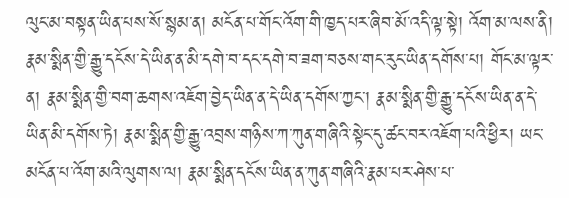ལུང་མ་བསྟན་ཡིན་པས་སོ་སྙམ་ན། མངོན་པ་གོང་འོག་གི་ཁྱད་པར་ཞིབ་མོ་འདི་ལྟ་སྟེ། འོག་མ་ལས་ནི། རྣམ་སྨིན་གྱི་རྒྱུ་དངོས་དེ་ཡིན་ན་མི་དགེ་བ་དང་དགེ་བ་ཟག་བཅས་གང་རུང་ཡིན་དགོས་པ། གོང་མ་ལྟར་ན། རྣམ་སྨིན་གྱི་བག་ཆགས་འཇོག་བྱེད་ཡིན་ན་དེ་ཡིན་དགོས་ཀྱང་། རྣམ་སྨིན་གྱི་རྒྱུ་དངོས་ཡིན་ན་དེ་ཡིན་མི་དགོས་ཏེ། རྣམ་སྨིན་གྱི་རྒྱུ་འབྲས་གཉིས་ཀ་ཀུན་གཞིའི་སྟེང་དུ་ཚང་བར་འཇོག་པའི་ཕྱིར། ཡང་མངོན་པ་འོག་མའི་ལུགས་ལ། རྣམ་སྨིན་དངོས་ཡིན་ན་ཀུན་གཞིའི་རྣམ་པར་ཤེས་པ་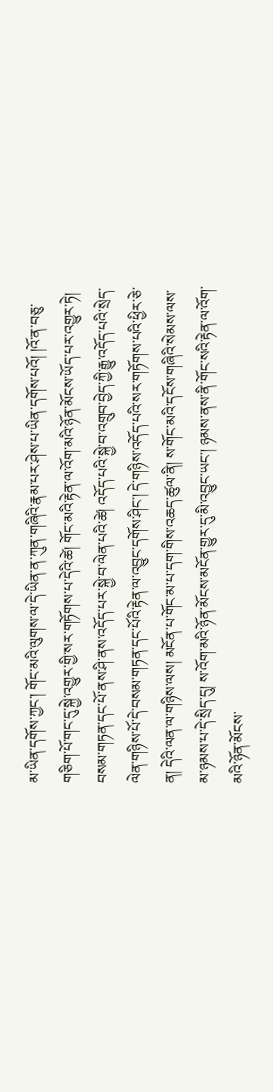མ་ཡིན་དགོས་ཀྱང་། གོང་མའི་ལུགས་ལ་དེ་ཡིན་ན་ཀུན་གཞིའི་རྣམ་པར་ཤེས་པ་ཡིན་དགོས་པའོ། །འོ་ན་བཅུ་གཅིག་པོ་གང་དུ་སྐྱེ་འགྱུར་གྱི་སར་གཏོགས་པ་དེའི་ཚེ། གོང་མའི་རྟེན་ལ་འོག་མའི་ཉོན་མོངས་ཡོད་པར་འགྱུར་ཏེ། བསམ་གཏན་དང་པོ་ནས་ཤི་ནས་འདོད་པར་སྐྱེ་བ་ལེན་པའི་ཚེ། འདོད་པའི་སྐྱེ་བ་འགྲུབ་བྱེད་ཀྱི་རྒྱུ་འདོད་པའི་སྲེད་ལེན་གཉིས་པོ་དེ་བསམ་གཏན་དང་པོའི་རྟེན་ལ་འབྱུང་དགོས་ཤིང་། དེ་གཉིས་འདོད་པའི་སར་གཏོགས་པའི་ཕྱིར་ཅེ་ན། དེའི་ལན་ལ་གཉིས་ལས། མངོན་པ་གོང་མ་པ་དག་གིས་འཆད་ཚུལ་ནི། ས་གོང་མའི་དངོས་གཞིའི་སེམས་ལས་མ་ཉམས་པ་དེ་སྲིད་དུ། ས་འོག་མའི་ཉོན་མོངས་མངོན་གྱུར་དུ་མི་འབྱུང་ཡང་། ཉམས་ནས་ནི་གོང་སའི་རྟེན་ལ་འོག་མའི་ཉོན་མོངས་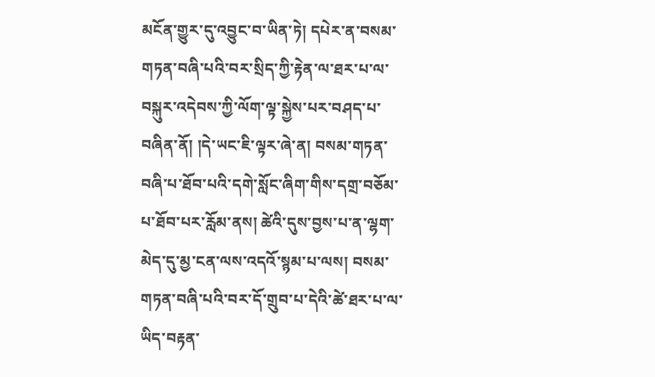མངོན་གྱུར་དུ་འབྱུང་བ་ཡིན་ཏེ། དཔེར་ན་བསམ་གཏན་བཞི་པའི་བར་སྲིད་ཀྱི་རྟེན་ལ་ཐར་པ་ལ་བསྐུར་འདེབས་ཀྱི་ལོག་ལྟ་སྐྱེས་པར་བཤད་པ་བཞིན་ནོ། །དེ་ཡང་ཇི་ལྟར་ཞེ་ན། བསམ་གཏན་བཞི་པ་ཐོབ་པའི་དགེ་སློང་ཞིག་གིས་དགྲ་བཅོམ་པ་ཐོབ་པར་རློམ་ནས། ཚེའི་དུས་བྱས་པ་ན་ལྷག་མེད་དུ་མྱ་ངན་ལས་འདའོ་སྙམ་པ་ལས། བསམ་གཏན་བཞི་པའི་བར་དོ་གྲུབ་པ་དེའི་ཚེ་ཐར་པ་ལ་ཡིད་བརྟན་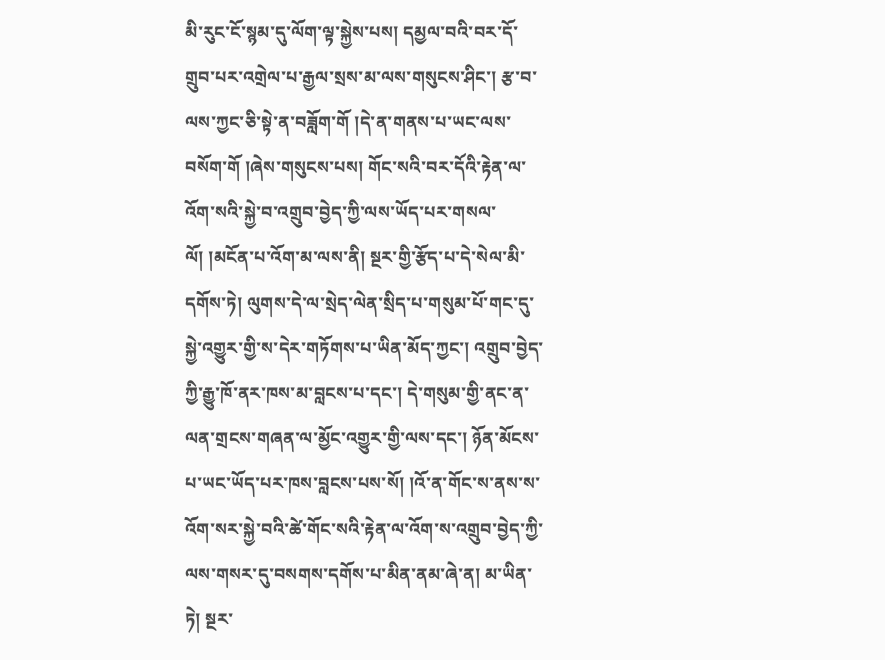མི་རུང་ངོ་སྙམ་དུ་ལོག་ལྟ་སྐྱེས་པས། དམྱལ་བའི་བར་དོ་གྲུབ་པར་འགྲེལ་པ་རྒྱལ་སྲས་མ་ལས་གསུངས་ཤིང་། རྩ་བ་ལས་ཀྱང་ཅི་སྟེ་ན་བཟློག་གོ །དེ་ན་གནས་པ་ཡང་ལས་བསོག་གོ །ཞེས་གསུངས་པས། གོང་སའི་བར་དོའི་རྟེན་ལ་འོག་སའི་སྐྱེ་བ་འགྲུབ་བྱེད་ཀྱི་ལས་ཡོད་པར་གསལ་ལོ། །མངོན་པ་འོག་མ་ལས་ནི། སྔར་གྱི་རྩོད་པ་དེ་སེལ་མི་དགོས་ཏེ། ལུགས་དེ་ལ་སྲེད་ལེན་སྲིད་པ་གསུམ་པོ་གང་དུ་སྐྱེ་འགྱུར་གྱི་ས་དེར་གཏོགས་པ་ཡིན་མོད་ཀྱང་། འགྲུབ་བྱེད་ཀྱི་རྒྱུ་ཁོ་ནར་ཁས་མ་བླངས་པ་དང་། དེ་གསུམ་གྱི་ནང་ན་ལན་གྲངས་གཞན་ལ་མྱོང་འགྱུར་གྱི་ལས་དང་། ཉོན་མོངས་པ་ཡང་ཡོད་པར་ཁས་བླངས་པས་སོ། །འོ་ན་གོང་ས་ནས་ས་འོག་སར་སྐྱེ་བའི་ཚེ་གོང་སའི་རྟེན་ལ་འོག་ས་འགྲུབ་བྱེད་ཀྱི་ལས་གསར་དུ་བསགས་དགོས་པ་མིན་ནམ་ཞེ་ན། མ་ཡིན་ཏེ། སྔར་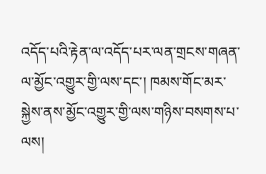འདོད་པའི་རྟེན་ལ་འདོད་པར་ལན་གྲངས་གཞན་ལ་མྱོང་འགྱུར་གྱི་ལས་དང་། ཁམས་གོང་མར་སྐྱེས་ནས་མྱོང་འགྱུར་གྱི་ལས་གཉིས་བསགས་པ་ལས།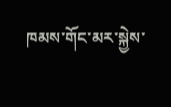ཁམས་གོང་མར་སྐྱེས་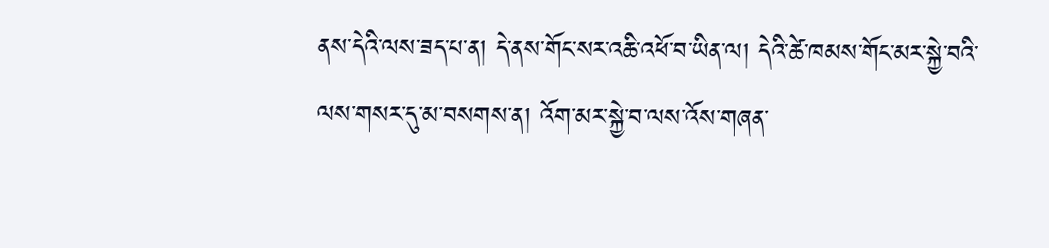ནས་དེའི་ལས་ཟད་པ་ན། དེ་ནས་གོང་སར་འཆི་འཕོ་བ་ཡིན་ལ། དེའི་ཚེ་ཁམས་གོང་མར་སྐྱེ་བའི་ལས་གསར་དུ་མ་བསགས་ན། འོག་མར་སྐྱེ་བ་ལས་འོས་གཞན་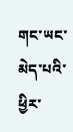གང་ཡང་མེད་པའི་ཕྱིར་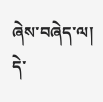ཞེས་བཞེད་ལ། དེ་